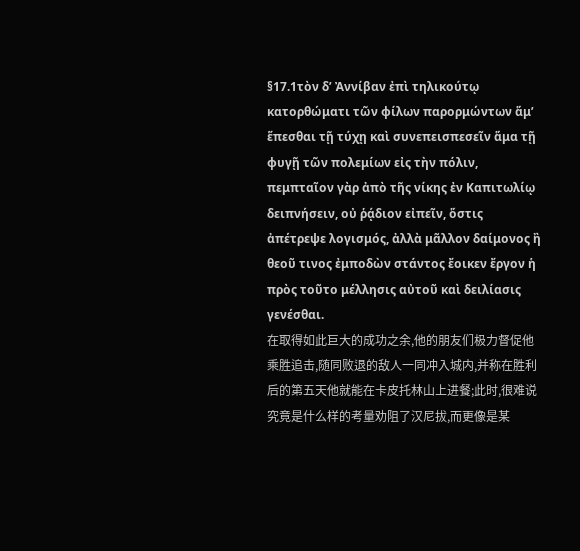§17.1τὸν δʼ Ἀννίβαν ἐπὶ τηλικούτῳ κατορθώματι τῶν φίλων παρορμώντων ἅμʼ ἕπεσθαι τῇ τύχῃ καὶ συνεπεισπεσεῖν ἅμα τῇ φυγῇ τῶν πολεμίων εἰς τὴν πόλιν, πεμπταῖον γὰρ ἀπὸ τῆς νίκης ἐν Καπιτωλίῳ δειπνήσειν, οὐ ῥᾴδιον εἰπεῖν, ὅστις ἀπέτρεψε λογισμός, ἀλλὰ μᾶλλον δαίμονος ἢ θεοῦ τινος ἐμποδὼν στάντος ἔοικεν ἔργον ἡ πρὸς τοῦτο μέλλησις αὐτοῦ καὶ δειλίασις γενέσθαι.
在取得如此巨大的成功之余,他的朋友们极力督促他乘胜追击,随同败退的敌人一同冲入城内,并称在胜利后的第五天他就能在卡皮托林山上进餐;此时,很难说究竟是什么样的考量劝阻了汉尼拔,而更像是某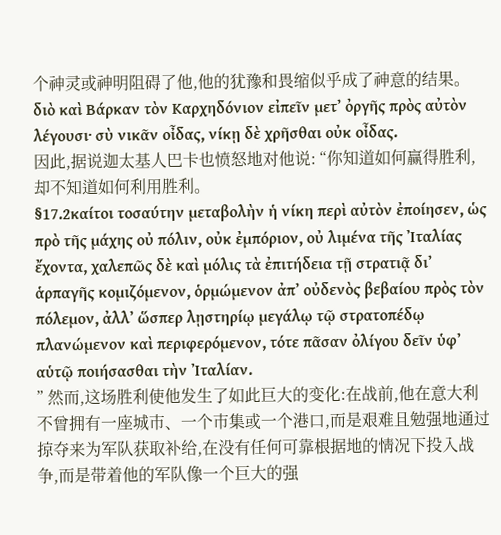个神灵或神明阻碍了他,他的犹豫和畏缩似乎成了神意的结果。
διὸ καὶ Βάρκαν τὸν Καρχηδόνιον εἰπεῖν μετʼ ὀργῆς πρὸς αὐτὸν λέγουσι· σὺ νικᾶν οἶδας, νίκῃ δὲ χρῆσθαι οὐκ οἶδας.
因此,据说迦太基人巴卡也愤怒地对他说: “你知道如何赢得胜利,却不知道如何利用胜利。
§17.2καίτοι τοσαύτην μεταβολὴν ἡ νίκη περὶ αὐτὸν ἐποίησεν, ὡς πρὸ τῆς μάχης οὐ πόλιν, οὐκ ἐμπόριον, οὐ λιμένα τῆς Ἰταλίας ἔχοντα, χαλεπῶς δὲ καὶ μόλις τὰ ἐπιτήδεια τῇ στρατιᾷ διʼ ἁρπαγῆς κομιζόμενον, ὁρμώμενον ἀπʼ οὐδενὸς βεβαίου πρὸς τὸν πόλεμον, ἀλλʼ ὥσπερ λῃστηρίῳ μεγάλῳ τῷ στρατοπέδῳ πλανώμενον καὶ περιφερόμενον, τότε πᾶσαν ὀλίγου δεῖν ὑφʼ αὑτῷ ποιήσασθαι τὴν Ἰταλίαν.
” 然而,这场胜利使他发生了如此巨大的变化:在战前,他在意大利不曾拥有一座城市、一个市集或一个港口,而是艰难且勉强地通过掠夺来为军队获取补给,在没有任何可靠根据地的情况下投入战争,而是带着他的军队像一个巨大的强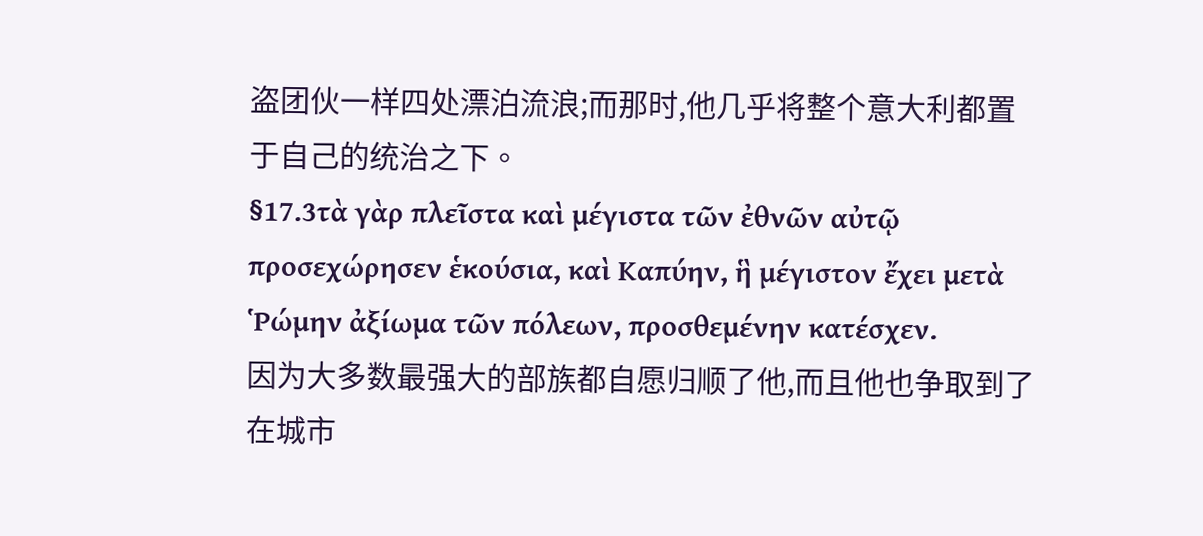盗团伙一样四处漂泊流浪;而那时,他几乎将整个意大利都置于自己的统治之下。
§17.3τὰ γὰρ πλεῖστα καὶ μέγιστα τῶν ἐθνῶν αὐτῷ προσεχώρησεν ἑκούσια, καὶ Καπύην, ἣ μέγιστον ἔχει μετὰ Ῥώμην ἀξίωμα τῶν πόλεων, προσθεμένην κατέσχεν.
因为大多数最强大的部族都自愿归顺了他,而且他也争取到了在城市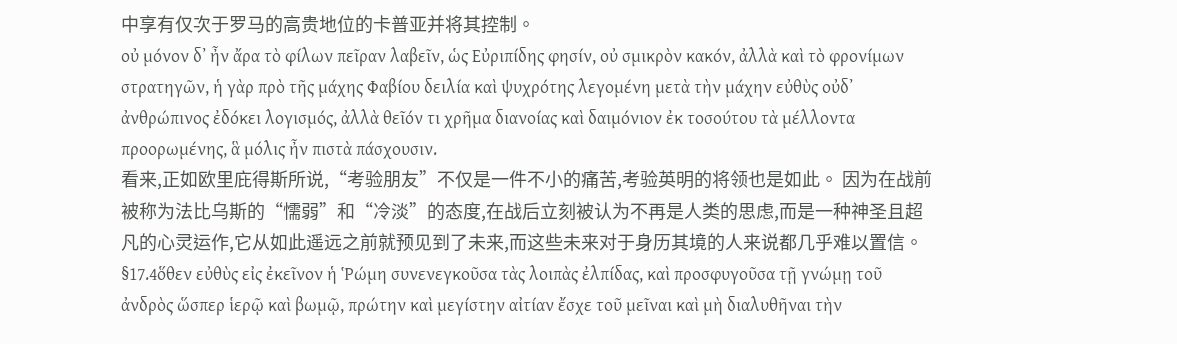中享有仅次于罗马的高贵地位的卡普亚并将其控制。
οὐ μόνον δʼ ἦν ἄρα τὸ φίλων πεῖραν λαβεῖν, ὡς Εὐριπίδης φησίν, οὐ σμικρὸν κακόν, ἀλλὰ καὶ τὸ φρονίμων στρατηγῶν, ἡ γὰρ πρὸ τῆς μάχης Φαβίου δειλία καὶ ψυχρότης λεγομένη μετὰ τὴν μάχην εὐθὺς οὐδʼ ἀνθρώπινος ἐδόκει λογισμός, ἀλλὰ θεῖόν τι χρῆμα διανοίας καὶ δαιμόνιον ἐκ τοσούτου τὰ μέλλοντα προορωμένης, ἃ μόλις ἦν πιστὰ πάσχουσιν.
看来,正如欧里庇得斯所说,“考验朋友”不仅是一件不小的痛苦,考验英明的将领也是如此。 因为在战前被称为法比乌斯的“懦弱”和“冷淡”的态度,在战后立刻被认为不再是人类的思虑,而是一种神圣且超凡的心灵运作,它从如此遥远之前就预见到了未来,而这些未来对于身历其境的人来说都几乎难以置信。
§17.4ὅθεν εὐθὺς εἰς ἐκεῖνον ἡ Ῥώμη συνενεγκοῦσα τὰς λοιπὰς ἐλπίδας, καὶ προσφυγοῦσα τῇ γνώμῃ τοῦ ἀνδρὸς ὥσπερ ἱερῷ καὶ βωμῷ, πρώτην καὶ μεγίστην αἰτίαν ἔσχε τοῦ μεῖναι καὶ μὴ διαλυθῆναι τὴν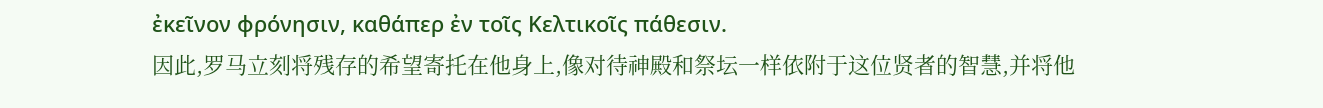ἐκεῖνον φρόνησιν, καθάπερ ἐν τοῖς Κελτικοῖς πάθεσιν.
因此,罗马立刻将残存的希望寄托在他身上,像对待神殿和祭坛一样依附于这位贤者的智慧,并将他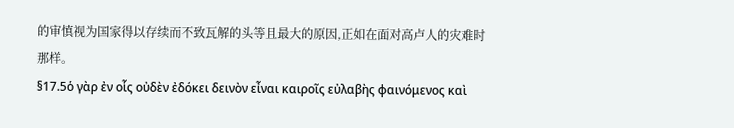的审慎视为国家得以存续而不致瓦解的头等且最大的原因,正如在面对高卢人的灾难时那样。
§17.5ὁ γὰρ ἐν οἷς οὐδὲν ἐδόκει δεινὸν εἶναι καιροῖς εὐλαβὴς φαινόμενος καὶ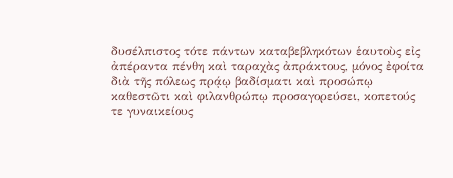δυσέλπιστος τότε πάντων καταβεβληκότων ἑαυτοὺς εἰς ἀπέραντα πένθη καὶ ταραχὰς ἀπράκτους, μόνος ἐφοίτα διὰ τῆς πόλεως πρᾴῳ βαδίσματι καὶ προσώπῳ καθεστῶτι καὶ φιλανθρώπῳ προσαγορεύσει, κοπετούς τε γυναικείους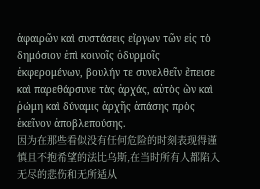ἀφαιρῶν καὶ συστάσεις εἴργων τῶν εἰς τὸ δημόσιον ἐπὶ κοινοῖς ὀδυρμοῖς ἐκφερομένων, βουλήν τε συνελθεῖν ἔπεισε καὶ παρεθάρσυνε τὰς ἀρχάς, αὐτὸς ὢν καὶ ῥώμη καὶ δύναμις ἀρχῆς ἁπάσης πρὸς ἐκεῖνον ἀποβλεπούσης.
因为在那些看似没有任何危险的时刻表现得谨慎且不抱希望的法比乌斯,在当时所有人都陷入无尽的悲伤和无所适从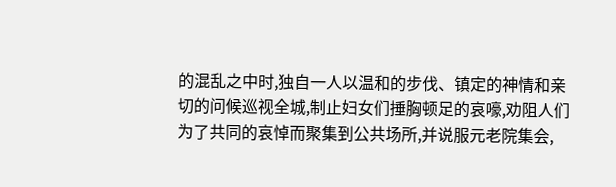的混乱之中时,独自一人以温和的步伐、镇定的神情和亲切的问候巡视全城,制止妇女们捶胸顿足的哀嚎,劝阻人们为了共同的哀悼而聚集到公共场所,并说服元老院集会,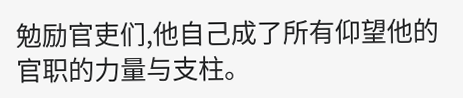勉励官吏们,他自己成了所有仰望他的官职的力量与支柱。